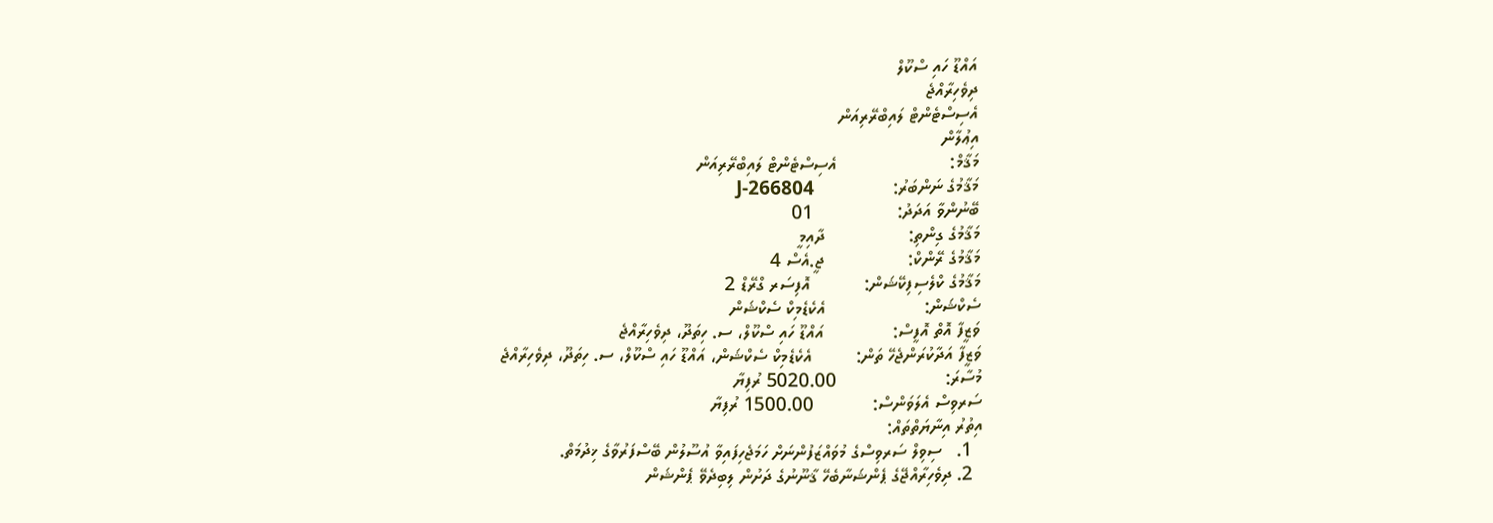އައްޑޫ ހައި ސްކޫލް
ދިވެހިރާއްޖެ
އެސިސްޓެންޓް ލައިބްރޭރިއަން
އިޢުލާން
މަޤާމް:                       އެސިސްޓެންޓް ލައިބްރޭރިއަން
މަޤާމުގެ ނަންބަރު:                J-266804
ބޭނުންވާ އަދަދު:                 01
މަޤާމުގެ ގިންތި:                 ދާއިމީ
މަޤާމުގެ ރޭންކް:                 ޖީ.އެސް 4
މަޤާމުގެ ކްލެސިފިކޭޝަން:           އޮފިސަރ ގްރޭޑް 2
ސެކްޝަން:                    އެކެޑެމިކް ސެކްޝަން
ވަޒީފާ އޮތް އޮފީސް:              އައްޑޫ ހައި ސްކޫލް، ސ. ހިތަދޫ، ދިވެހިރާއްޖެ
ވަޒީފާ އަދާކުރަންޖެހޭ ތަން:         އެކެޑެމިކް ސެކްޝަން، އައްޑޫ ހައި ސްކޫލް، ސ. ހިތަދޫ، ދިވެހިރާއްޖެ
މުސާރަ:                      5020.00 ރުފިޔާ
ސަރވިސް އެލަވަންސް:            1500.00 ރުފިޔާ
އިތުރު އިނާޔަތްތައް:
  1.   ސިވިލް ސަރވިސްގެ މުވައްޒަފުންނަށް ހަމަޖެހިފައިވާ އުސޫލުން ބޭސްފަރުވާގެ ޚިދުމަތް.
  2. ދިވެހިރާއްޖޭގެ ޕެންޝަނާބެހޭ ޤާނޫނުގެ ދަށުން ލިބިދެވޭ ޕެންޝަން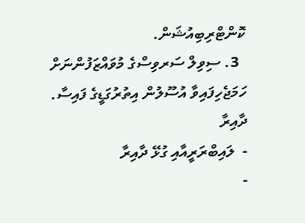ކޮންޓްރިބިއުޝަން.
  3. ސިވިލް ސަރވިސްގެ މުވައްޒަފުންނަށް ހަމަޖެހިފައިވާ އުސޫލުން އިތުރުގަޑީގެ ފައިސާ.
ދާއިރާ
-  ލައިބްރަރީއާއި ގުޅޭ ދާއިރާ
-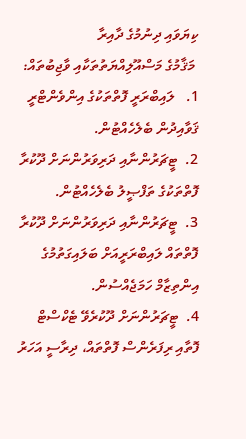ކިޔަވައި ދިނުމުގެ ދާއިރާ
 މަޤާމުގެ މަސްއޫލިއްޔަތުތަކާއި ވާޖިބުތައް:
1.   ލައިބްރަރީ ފޮތްތަކުގެ އިންވެންޓްރީ ޤަވާއިދުން ބެލެހެއްޓުން.
2.  ޓީޗަރުންނާއި ދަރިވަރުންނަށް ދޫކުރާ ފޮތްތަކުގެ ތަފްޞީލު ބެލެހެއްޓުން.
3.  ޓީޗަރުންނާއި ދަރިވަރުންނަށް ދޫކުރާ ފޮތްތައް ލައިބްރަރީއަށް ބަލައިގަތުމުގެ އިންތިޒާމް ހަމަޖެއްސުން.
4.  ޓީޗަރުންނަށް ދޫކުރެވޭ ޓެކްސްޓް ފޮތާއި ރިފަރެންސް ފޮތްތައް، ދިރާސީ އަހަރު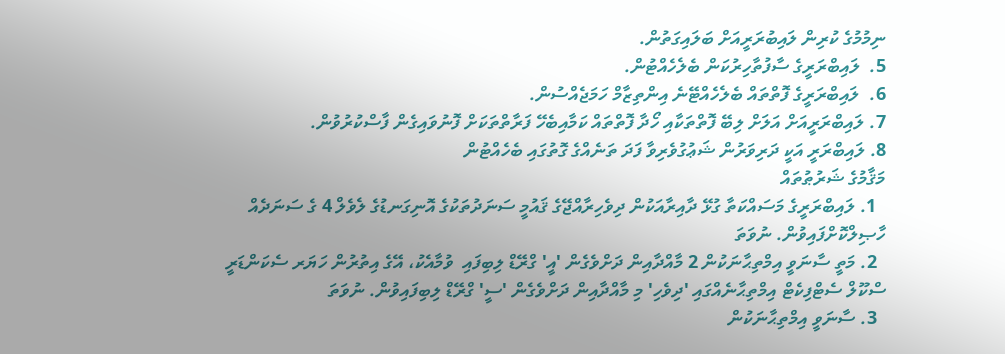ނިމުމުގެ ކުރިން ލައިބުރަރީއަށް ބަލައިގަތުން.
5.  ލައިބްރަރީގެ ސާފުތާހިރުކަން ބެލެހެއްޓުން.
6.  ލައިބްރަރީގެ ފޮތްތައް ބެލެހެއްޓޭނެ އިންތިޒާމް ހަމަޖެއްސުން.
7. ލައިބްރަރީއަށް އަލަށް ލިބޭ ފޮތްތަކާއި ހޯދާ ފޮތްތައް ކަމާއިބެހޭ ފަރާތްތަކަށް ފޮނުވައިގެން ފާސްކުރުވުން.
8. ލައިބްރަރީ އަކީ ދަރިވަރުން ޝަޢުގުވެރިވާ ފަދަ ތަނެއްގެ ގޮތުގައި ބެހެއްޓުން
މަޤާމުގެ ޝަރުޠުތައް
  1. ލައިބްރަރީގެ މަސައްކަތާ ގުޅޭ ދާއިރާއަކުން ދިވެހިރާއްޖޭގެ ޤައުމީ ސަނަދުތަކުގެ އޮނިގަނޑުގެ ލެވެލް 4 ގެ ސަނަދެއް ހާޞިލްކޮށްފައިވުން. ނުވަތަ
  2. މަތީ ސާނަވީ އިމްތިޙާނަކުން 2 މާއްދާއިން ދަށްވެގެން 'އީ' ގްރޭޑް ލިބިފައި  ވުމާއެކު، އޭގެ އިތުރުން ހަޔަރ ސެކަންޑަރީ ސްކޫލް ސެޓްފިކެޓް އިމްތިޙާނެއްގައި 'ދިވެހި' މި މާއްދާއިން ދަށްވެގެން 'ސީ' ގްރޭޑް ލިބިފައިވުން. ނުވަތަ
  3. ސާނަވީ އިމްތިޙާނަކުން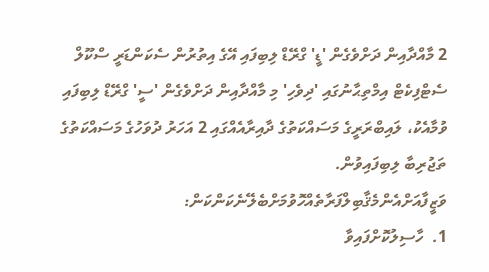2 މާއްދާއިން ދަށްވެގެން 'ޑީ' ގްރޭޑް ލިބިފައި އޭގެ އިތުރުން ސެކަންޑަރީ ސްކޫލް ސެޓްފިކެޓް އިމްތިޙާނުގައި 'ދިވެހި' މި މާއްދާއިން ދަށްވެގެން 'ސީ' ގްރޭޑް ލިބިފައި ވުމާއެކު، ލައިބްރަރީގެ މަސައްކަތުގެ ދާއިރާއެއްގައި 2 އަހަރު ދުވަހުގެ މަސައްކަތުގެ ތަޖުރިބާ ލިބިފައިވުން.
ވަޒީފާއަށްއެންމެޤާބިލްފަރާތެއްހޮވުމަށްބެލޭނެކަންކަން:
1.  ހާސިލުކޮށްފައިވާ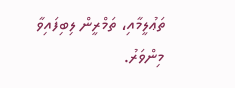ތަޢުލީމާއި، ތަމްރީން ލިބިފައިވާ މިންވަރު.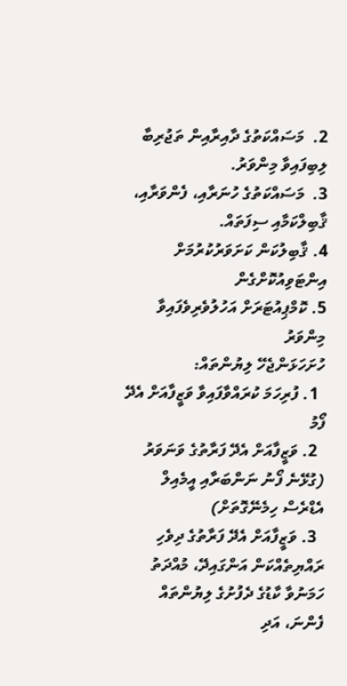2.  މަސައްކަތުގެ ދާއިރާއިން ތަޖުރިބާ ލިބިފައިވާ މިންވަރު.
3.  މަސައްކަތުގެ ހުނަރާއި، ފެންވަރާއި، ޤާބިލްކަމާއި ސިފަތައް.
4. ޤާބިލުކަން ކަށަވަރުކުރުމަށް އިންޓަވިއުކޮށްގެން
5. ކޮމްޕިއުޓަރަށް އަހުލުވެރިވެފައިވާ މިންވަރު
ހުށަހަޅަންޖެހޭ ލިޔުންތައް:
  1. ފުރިހަމަ ކުރައްވާފައިވާ ވަޒީފާއަށް އެދޭ ފޯމު
  2. ވަޒީފާއަށް އެދޭ ފަރާތުގެ ވަނަވަރު (ގުޅޭނެ ފޯނު ނަންބަރާއި އީމެއިލް އެޑްރެސް ހިމެނޭގޮތަށް)
  3. ވަޒީފާއަށް އެދޭ ފަރާތުގެ ދިވެހި ރައްޔިތެއްކަން އަންގައިދޭ، މުއްދަތު ހަމަނުވާ ކާޑުގެ ދެފުށުގެ ލިޔުންތައް ފެންނަ، އަދި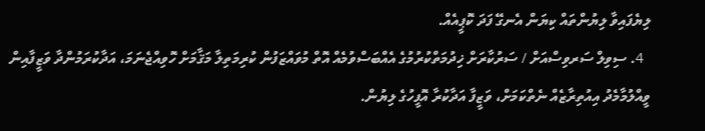ލިޔެފައިވާ ލިޔުންތައް ކިޔަން އެނގޭ ފަދަ ކޮޕީއެއް.
  4. ސިވިލް ސަރވިސްއަށް / ސަރުކާރަށް ޚިދުމަތްކުރުމުގެ އެއްބަސްވުމެއް އޮތް މުވައްޒަފުން ކުރިމަތިލާ މަޤާމަށް ހޮވިއްޖެނަމަ، އަދާކުރަމުންދާ ވަޒީފާއިން ވީއްލުމާމެދު އިއުތިރާޒެއް ނެތްކަމަށް، ވަޒީފާ އަދާކުރާ އޮފީހުގެ ލިޔުން.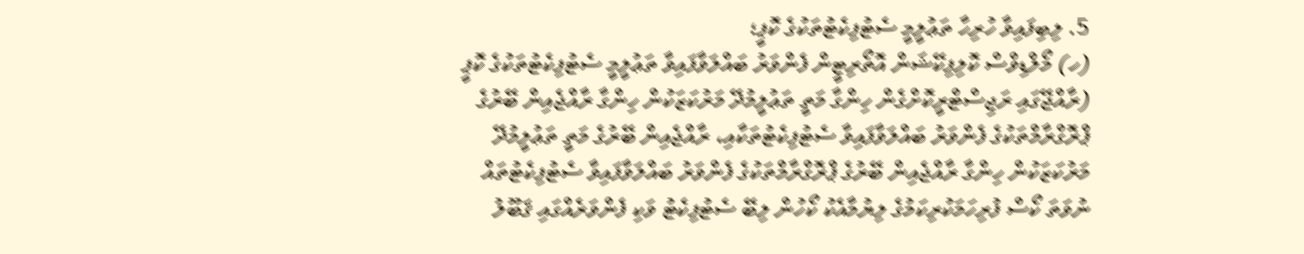5. ލިބިފައިވާ ހުރިހާ ތަޢުލީމީ ސެޓުފިކެޓުތަކުގެ ކޮޕީ؛
(ހ) މޯލްޑިވްސް ކޮލިފިކޭޝަން އޮތޯރިޓީން ފެންވަރު ބައްލަވާފައިވާ ތަޢުލީމީ ސެޓުފިކެޓުތަކުގެ ކޮޕީ (ރާއްޖޭގައި ރަޖިސްޓްރީކޮށްގެން ހިންގާ މަތީ ތަޢުލީމުދޭ މަރުކަޒަކުން ހިންގާ ރާއްޖެއިން ބޭރުގެ ޕްރޮގްރާމްތަކުގެ ފެންވަރު ބައްލަވާފައިވާ ސެޓުފިކެޓުތަކާއި، ރާއްޖެއިން ބޭރުގެ މަތީ ތަޢުލީމުދޭ މަރުކަޒަކުން ހިންގާ ރާއްޖެއިން ބޭރުގެ ޕްރޮގްރާމްތަކުގެ ފެންވަރު ބައްލަވާފައިވާ ސެޓުފިކެޓުތައް ނުވަތަ ކޯސް ފުރިހަމަކުރިކަމުގެ ލިޔުމާއެކު ކޯހުން ލިބޭ ސެޓުފިކެޓު ވަކި ފެންވަރެއްގައި ޤަބޫލު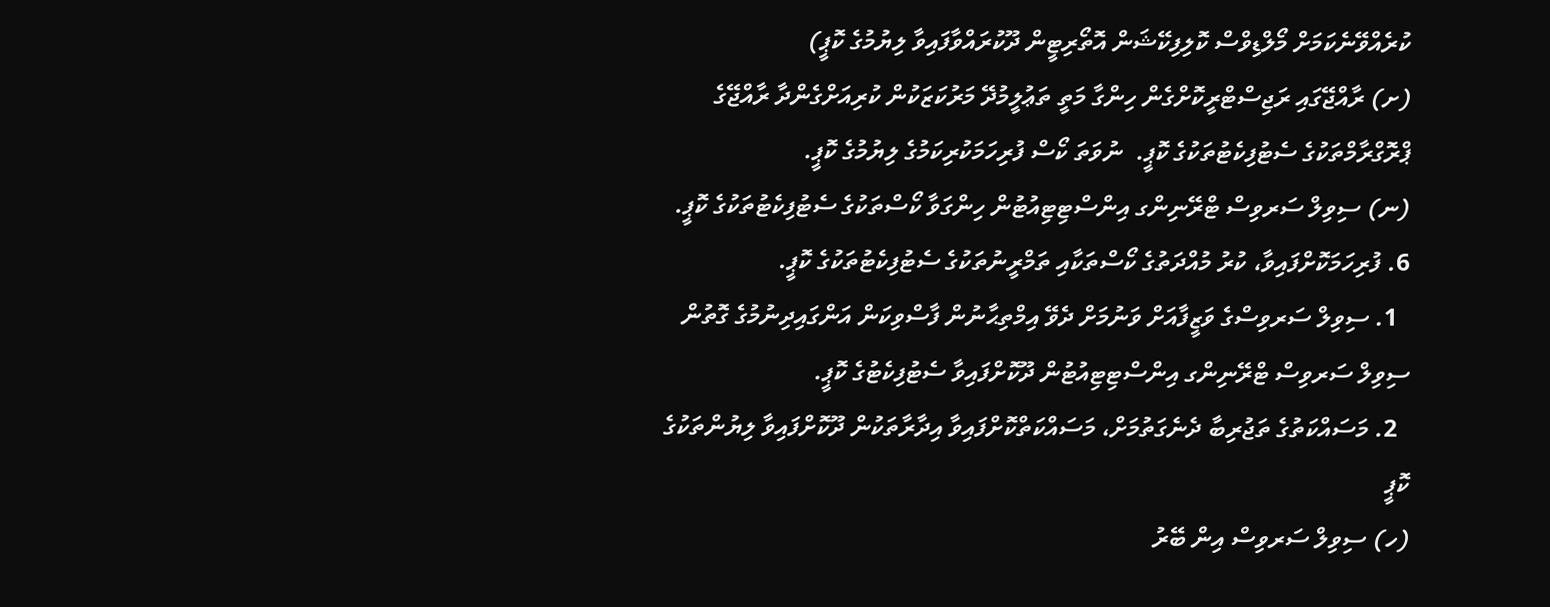ކުރެއްވޭނެކަމަށް މޯލްޑިވްސް ކޮލިފިކޭޝަން އޮތޯރިޓީން ދޫކުރައްވާފައިވާ ލިޔުމުގެ ކޮޕީ)
(ށ) ރާއްޖޭގައި ރަޖިސްޓްރީކޮށްގެން ހިންގާ މަތީ ތަޢުލީމުދޭ މަރުކަޒަކުން ކުރިއަށްގެންދާ ރާއްޖޭގެ ޕްރޮގްރާމްތަކުގެ ސެޓުފިކެޓުތަކުގެ ކޮޕީ.  ނުވަތަ ކޯސް ފުރިހަމަކުރިކަމުގެ ލިޔުމުގެ ކޮޕީ.
(ނ) ސިވިލް ސަރވިސް ޓްރޭނިންގ އިންސްޓިޓިއުޓުން ހިންގަވާ ކޯސްތަކުގެ ސެޓުފިކެޓުތަކުގެ ކޮޕީ.
6. ފުރިހަމަކޮށްފައިވާ، ކުރު މުއްދަތުގެ ކޯސްތަކާއި ތަމްރީނުތަކުގެ ސެޓުފިކެޓުތަކުގެ ކޮޕީ.
  1. ސިވިލް ސަރވިސްގެ ވަޒީފާއަށް ވަނުމަށް ދެވޭ އިމްތިޙާނުން ފާސްވިކަން އަންގައިދިނުމުގެ ގޮތުން ސިވިލް ސަރވިސް ޓްރޭނިންގ އިންސްޓިޓިއުޓުން ދޫކޮށްފައިވާ ސެޓުފިކެޓުގެ ކޮޕީ.
  2. މަސައްކަތުގެ ތަޖުރިބާ ދެނެގަތުމަށް، މަސައްކަތްކޮށްފައިވާ އިދާރާތަކުން ދޫކޮށްފައިވާ ލިޔުންތަކުގެ ކޮޕީ
(ހ) ސިވިލް ސަރވިސް އިން ބޭރު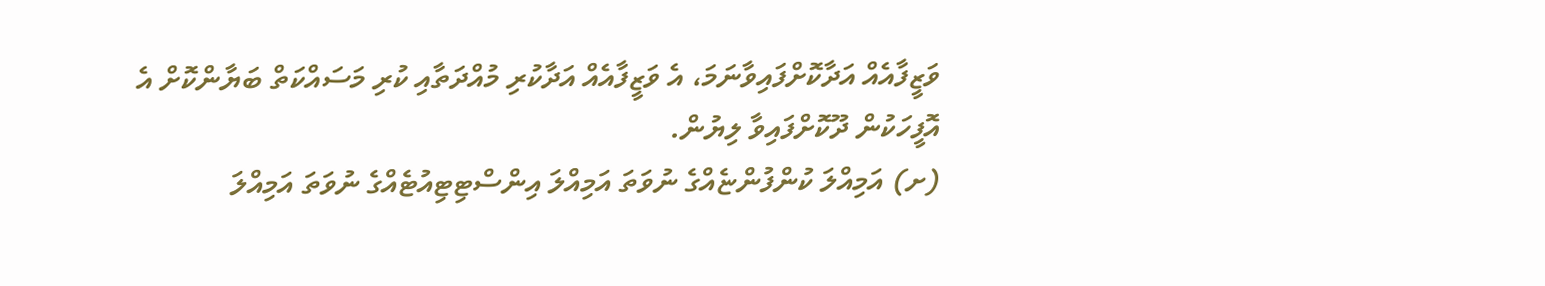ވަޒީފާއެއް އަދާކޮށްފައިވާނަމަ، އެ ވަޒީފާއެއް އަދާކުރި މުއްދަތާއި ކުރި މަސައްކަތް ބަޔާންކޮށް އެ އޮފީހަކުން ދޫކޮށްފައިވާ ލިޔުން.
(ށ) އަމިއްލަ ކުންފުންޏެއްގެ ނުވަތަ އަމިއްލަ އިންސްޓިޓިއުޓެއްގެ ނުވަތަ އަމިއްލަ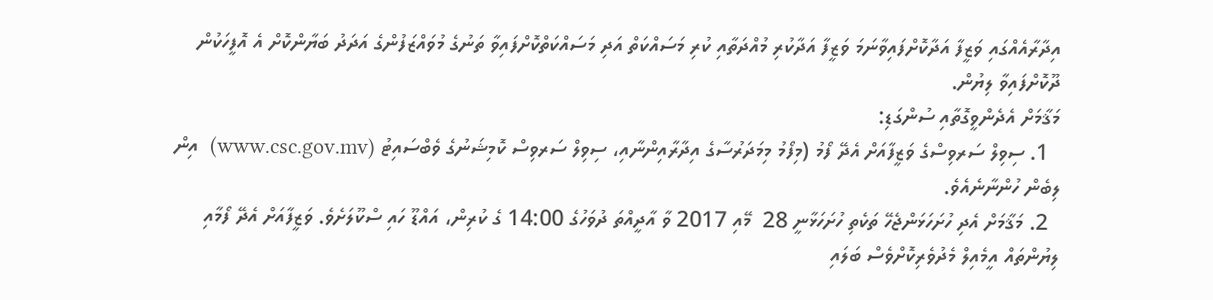އިދާރާއެއްގައި ވަޒީފާ އަދާކޮށްފައިވާނަމަ ވަޒީފާ އަދާކުރި މުއްދަތާއި ކުރި މަސައްކަތް އަދި މަސައްކަތްކޮށްފައިވާ ތަނުގެ މުވައްޒަފުންގެ އަދަދު ބަޔާންކޮށް އެ އޮފީހަކުން ދޫކޮށްފައިވާ ލިޔުން.
މަޤާމަށް އެދެންވީގޮތާއި ސުންގަޑި:
  1. ސިވިލް ސަރވިސްގެ ވަޒީފާއަށް އެދޭ ފޯމު (މިފޯމު މިމަދަރުސާގެ އިދާރާއިންނާއި، ސިވިލް ސަރވިސް ކޮމިޝަނުގެ ވެބްސައިޓު (www.csc.gov.mv)  އިން ލިބެން ހުންނާނެއެވެ.
  2. މަޤާމަށް އެދި ހުށަހަޅަންޖެހޭ ތަކެތި ހުށަހަޅާނީ 28  މޭއި 2017 ވާ އާދީއްތަ ދުވަހުގެ 14:00 ގެ ކުރިން، އައްޑޫ ހައި ސްކޫލަށެވެ. ވަޒީފާއަށް އެދޭ ފޯމާއި ލިޔުންތައް އީމެއިލް މެދުވެރިކޮށްވެސް ބަލައި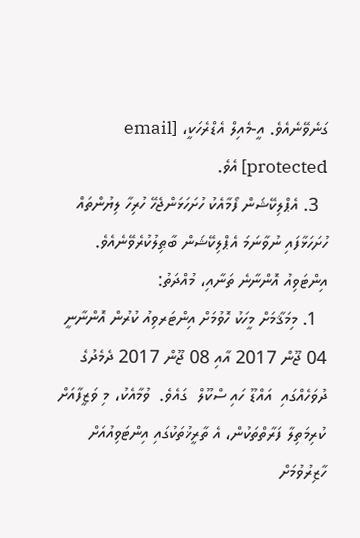ގަނެވޭނެއެވެ. އީ-މެއިލް އެޑްރެހަކީ، [email protected] އެވެ.
  3. އެޕްލިކޭޝަން ފޯމާއެކު ހުށަހަޅަންޖެހޭ ހުރިހާ ލިޔުންތައް ހުށަހަޅާފައި ނުވާނަމަ އެޕްލިކޭޝަން ބާޠިލުކުރެވޭނެއެވެ.
އިންޓަވިއު އޮންނާނެ ތަނާއި، މުއްދަތު:
  1. މިމަޤާމަށް މީހަކު ހޮވުމަށް އިންޓަރވިއު ކުރުން އޮންނާނީ 04 ޖޫން 2017 އާއި 08 ޖޫން 2017 ދެމެދުގެ ދުވަހެއްގައި  އައްޑޫ ހައި ސްކޫލް  ގައެވެ.  ވުމާއެކު، މި ވަޒީފާއަށް ކުރިމަތިލާ ފަރާތްތަކުން، އެ ތާރީޚުތަކުގައި އިންޓަވިއުއަށް ހާޒިރުވުމަށް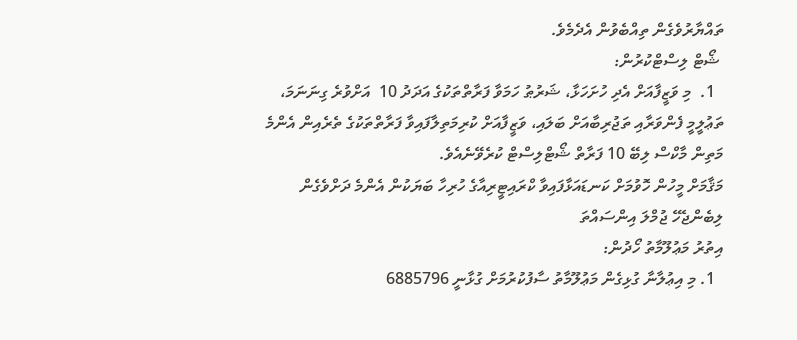ތައްޔާރުވެގެން ތިއްބެވުން އެދެމެވެ.
 ޝޯޓް ލިސްޓްކުރުން:
  1.  މި ވަޒީފާއަށް އެދި ހުށަހަޅާ، ޝަރުޠު ހަމަވާ ފަރާތްތަކުގެ އަދަދު 10  އަށްވުރެ ގިނަނަމަ، ތަޢުލީމީ ފެންވަރާއި ތަޖުރިބާއަށް ބަލައި، ވަޒީފާއަށް ކުރިމަތިލާފައިވާ ފަރާތްތަކުގެ ތެރެއިން އެންމެ މަތިން މާކްސް ލިބޭ 10 ފަރާތް ޝޯޓްލިސްޓް ކުރެވޭނެއެވެ.
މަޤާމަށް މީހުން ހޮވުމަށް ކަނޑައަޅާފައިވާ ކްރައިޓީރިއާގެ ހުރިހާ ބަޔަކުން އެންމެ ދަށްވެގެން ލިބެންޖެހޭ ޖުމްލަ އިންސައްތަ
އިތުރު މަޢުލޫމާތު ހޯދުން:
  1. މި އިޢުލާނާ ގުޅިގެން މަޢުލޫމާތު ސާފުކުރުމަށް ގުޅާނީ 6885796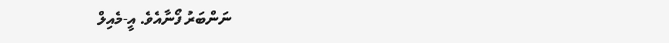ނަންބަރު ފޯނާއެވެ. އީ-މެއިލް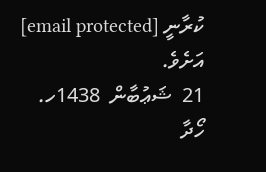ކުރާނީ [email protected] އަށެވެ.
21  ޝަޢުބާން  1438ހ.
ހޯދާ